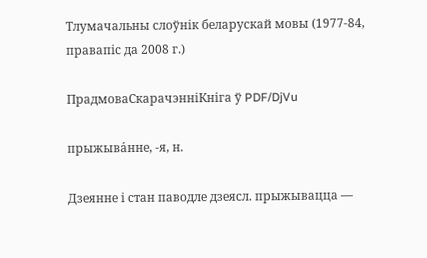Тлумачальны слоўнік беларускай мовы (1977-84, правапіс да 2008 г.)

ПрадмоваСкарачэнніКніга ў PDF/DjVu

прыжыва́нне, ‑я, н.

Дзеянне і стан паводле дзеясл. прыжывацца —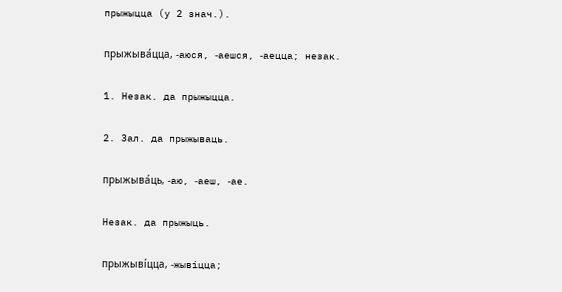прыжыцца (у 2 знач.).

прыжыва́цца, ‑аюся, ‑аешся, ‑аецца; незак.

1. Незак. да прыжыцца.

2. Зал. да прыжываць.

прыжыва́ць, ‑аю, ‑аеш, ‑ае.

Незак. да прыжыць.

прыжыві́цца, ‑жывіцца;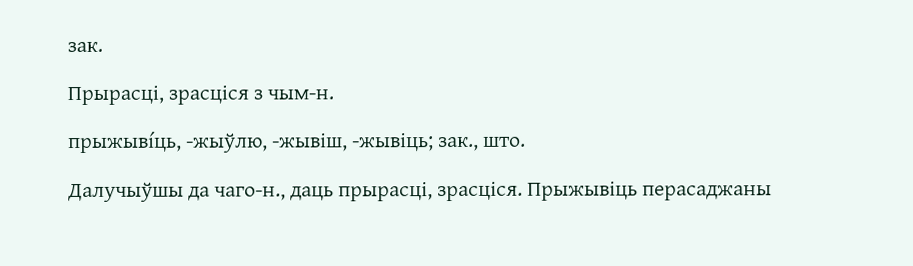зак.

Прырасці, зрасціся з чым‑н.

прыжыві́ць, ‑жыўлю, ‑жывіш, ‑жывіць; зак., што.

Далучыўшы да чаго‑н., даць прырасці, зрасціся. Прыжывіць перасаджаны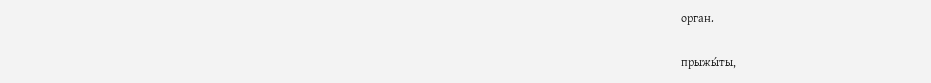орган.

прыжы́ты,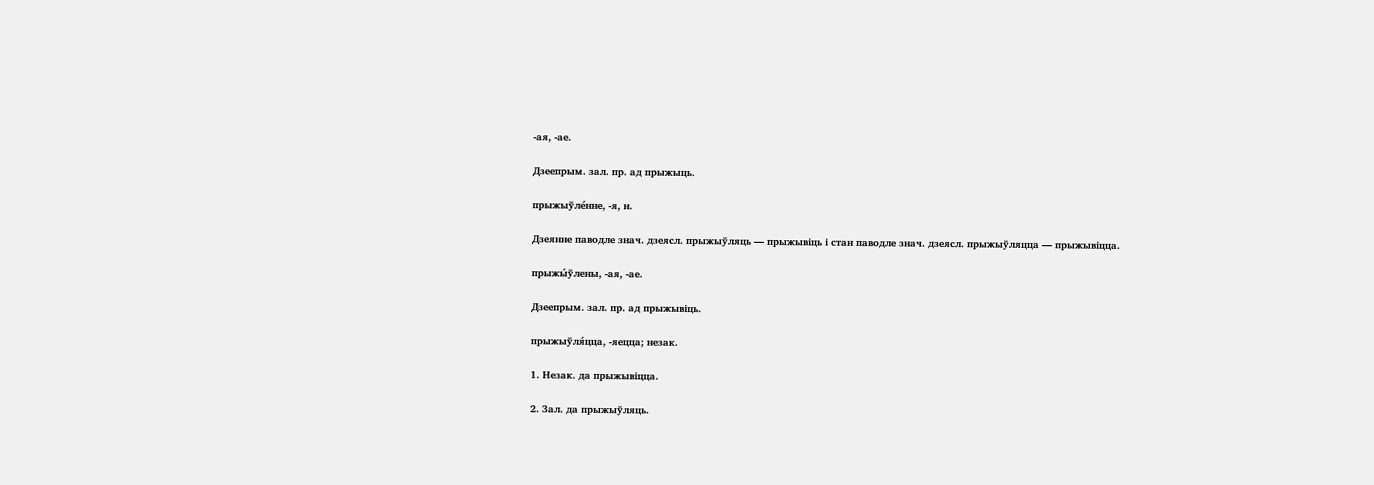‑ая, ‑ае.

Дзеепрым. зал. пр. ад прыжыць.

прыжыўле́нне, ‑я, н.

Дзеянне паводле знач. дзеясл. прыжыўляць — прыжывіць і стан паводле знач. дзеясл. прыжыўляцца — прыжывіцца.

прыжы́ўлены, ‑ая, ‑ае.

Дзеепрым. зал. пр. ад прыжывіць.

прыжыўля́цца, ‑яецца; незак.

1. Незак. да прыжывіцца.

2. Зал. да прыжыўляць.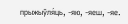прыжыўля́ць, ‑яю, ‑яеш, ‑яе.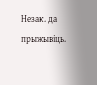Незак. да прыжывіць.